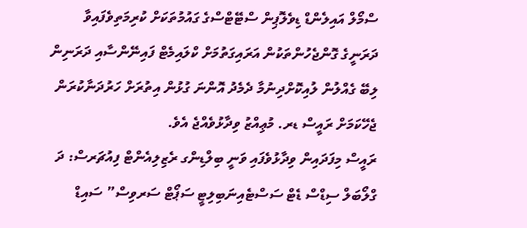ސްމޯލް އައިލެންޑް ޑިވެލޮޕިން ސްޓޭޓްސްގެ ގައުމުތަކަށް ކުރިމަތިވެފައިވާ ދަރަނީގެ ގޮންޖެހުންތަކުން އަރައިގަތުމަށް ކްލައިމެޓް ފައިނޭންސާއި ދަރަނިން ލިބޭ ގެއްލުން ލުއިކޮށްދިނުމާ ދެމެދު އޮންނަ ގުޅުން އިތުރަށް ހަރުދަނާކުރަން ޖެހޭކަމަށް ރައީސް ޑރ. މުޢިއްޒު ވިދާޅުވެއްޖެ އެވެ.
ރައީސް މިފަދައިން ވިދާޅުވެފައި ވަނީ ބިލްޑިންގ ރެޒިލިއެންޓް ފިއުޗަރސް: ދަ ގްލޯބަލް ސިޑްސް ޑެޓް ސަސްޓެއިނަބިލިޓީ ސަޕޯޓް ސަރވިސް” ސައިޑް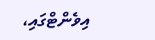އިވެންޓްގައި،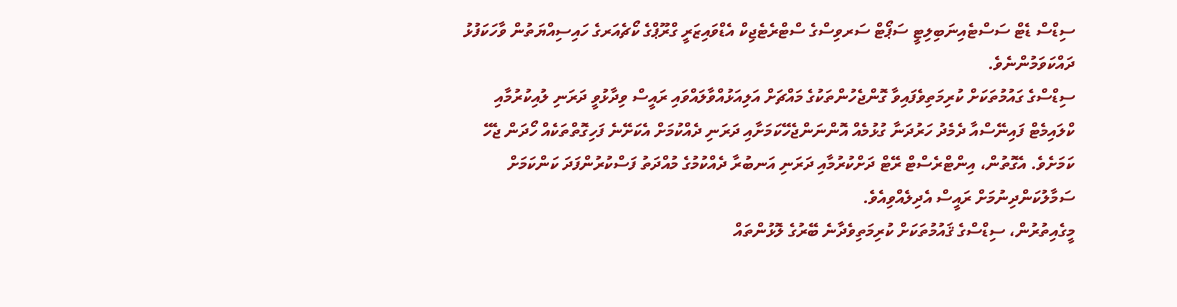ސިޑްސް ޑެޓް ސަސްޓެއިނަބިލިޓީ ސަޕޯޓް ސަރވިސްގެ ސްޓްރެޓެޖިކް އެޑްވައިޒަރީ ގްރޫޕްގެ ކޯޗެއަރގެ ހައިސިއްޔަތުން ވާހަކަފުޅު ދައްކަވަމުންނެވެ.
ސިޑްސްގެ ގައުމުތަކަށް ކުރިމަތިވެފައިވާ ގޮންޖެހުންތަކުގެ މައްޗަށް އަލިއަޅުއްވާލައްވައި ރައީސް ވިދާޅުވީ ދަރަނި ލުއިކުރުމާއި ކްލައިމެޓް ފައިނޭސްއާ ދެމެދު ހަރުދަނާ ގުޅުމެއް އޮންނަންޖެހޭކަމަށާއި ދަރަނި ދެއްކުމަށް އެކަށޭނެ ފަހިގޮތްތަކެއް ހޯދަން ޖެހޭ ކަމަށެވެ. އެގޮތުން، އިންޓްރެސްޓް ރޭޓް ދަށްކުރުމާއި ދަރަނި އަނބުރާ ދެއްކުމުގެ މުއްދަތު ފަސްކުރުންފަދަ ކަންކަމަށް ސަމާލުކަންދިނުމަށް ރައީސް އެދިލެއްވިއެވެ.
މީގެއިތުރުން، ސިޑްސްގެ ޤައުމުތަކަށް ކުރިމަތިވެދާނެ ބޭރުގެ ލޮޅުންތައް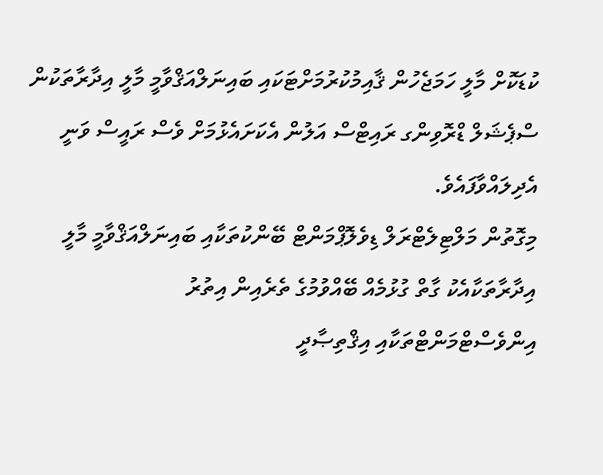ކުޑަކޮށް މާލީ ހަމަޖެހުން ޤާއިމުކުރުމަށްޓަކައި ބައިނަލްއަޤްވާމީ މާލީ އިދާރާތަކުން ސްޕެޝަލް ޑްރޮވިންގ ރައިޓްސް އަލުން އެކަށައެޅުމަށް ވެސް ރައީސް ވަނީ އެދިލައްވާފައެވެ.
މިގޮތުން މަލްޓިލެޓްރަލް ޑިވެލޮޕްމަންޓް ބޭންކުތަކާއި ބައިނަލްއަޤްވާމީ މާލީ އިދާރާތަކާއެކު ގާތް ގުޅުމެއް ބޭއްވުމުގެ ތެރެއިން އިތުރު އިންވެސްޓްމަންޓްތަކާއި އިޤްތިޞާދީ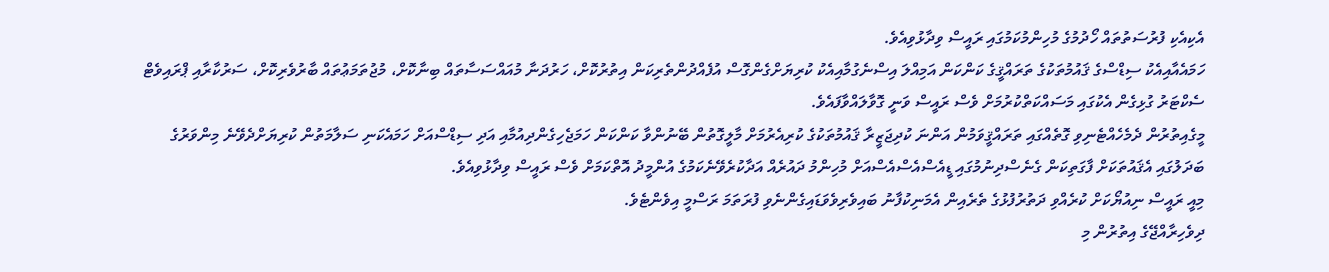އެކިއެކި ފުރުސަތުތައް ހޯދުމުގެ މުހިންމުކަމުގައި ރައީސް ވިދާޅުވިއެވެ.
ހަމައެއާއިއެކު ސިޑްސްގެ ޤައުމުތަކުގެ ތަރައްޤީގެ ކަންކަން އަމިއްލަ އިސްނެގުމާއިއެކު ކުރިޔަށްގެންގޮސް އުފެއްދުންތެރިކަން އިތުރުކޮށް، ހަރުދަނާ މުއައްސަސާތައް ބިނާކޮށް، މުޖުތަމަޢުތައް ބާރުވެރިކޮށް، ސަރުކާރާއި ޕްރައިވެޓް ސެކްޓަރު ގުޅިގެން އެކުގައި މަސައްކަތްކުރުމަށް ވެސް ރައީސް ވަނީ ގޮވާލައްވާފައެވެ.
މީގެއިތުރުން ދެމެހެއްޓެނިވި ގޮތެއްގައި ތަރައްޤީވަމުން އަންނަ ކުދިޖަޒީރާ ޤައުމުތަކުގެ ކުރިއެރުމަށް މާލީގޮތުން ބޭނުންވާ ކަންކަން ހަމަޖެހިގެންދިއުމާއި އަދި ސިޑްސްއަށް ހަމައެކަނި ސަލާމަތުން ކުރިޔަށްދެވޭނެ މިންވަރުގެ ބަދަލުގައި އެޤައުތަކަށް ފާގަތިކަން ގެނެސްދިނުމުގައި ޑީއެސްއެސްއެސްއަށް މުހިންމު ދައުރެއް އަދާކުރެވޭނެކަމުގެ އުންމީދު އޮތްކަމަށް ވެސް ރައީސް ވިދާޅުވިއެވެ.
މިއީ ރައީސް ނިއުޔޯކަށް ކުރެއްވި ދަތުރުފުޅުގެ ތެރެއިން އެމަނިކުފާނު ބައިވެރިވެވަޑައިގެންނެވި ފުރަތަމަ ރަސްމީ އިވެންޓެވެ.
ދިވެހިރާއްޖޭގެ އިތުރުން މި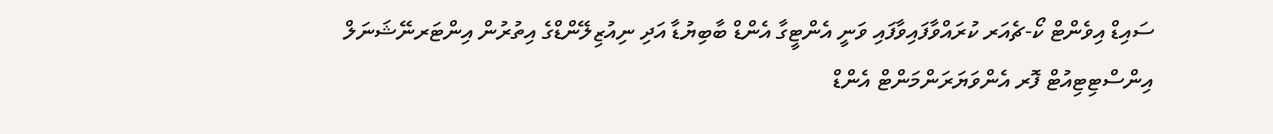ސައިޑް އިވެންޓް ކޯ-ޗެއަރ ކުރައްވާފައިވާފައި ވަނީ އެންޓީގާ އެންޑް ބާބިޔުޑާ އަދި ނިއުޒިލޭންޑްގެ އިތުރުން އިންޓަރނޭޝަނަލް އިންސްޓިޓިއުޓް ފޮރ އެންވަޔަރަންމަންޓް އެންޑް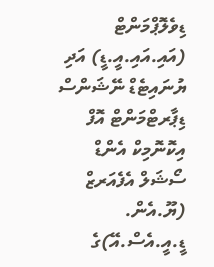ޑިވެލޮޕްމަންޓް (އައި.އައި.އީ.ޑީ) އަދި ޔުނައިޓެޑް ނޭޝަންސް ޑިޕާރޓްމަންޓް އޮފް އިކޮނޮމިކް އެންޑް ސޯޝަލް އެފެއަރޒް (ޔޫ.އެން. ޑީ.އީ.އެސް.އޭ)ގެ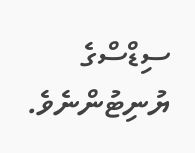ސިޑްސްގެ ޔުނިޓުންނެވެ.